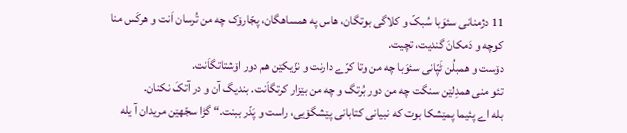11 دژمنانی سئوَبا سُبکّ و کلاگی بوتگان، هاس په همساهگان، پجّارۆک چه من تُرسان اَنت و هرکَس منا کوچه و دَمکانَ گندیت، تچیت.
دۆست و همبلُن ٹَپّانی سئوَبا چه من وتا کرّے دارنت و نزّیکێن هم دور اۆشتاتگاَنت.
تئو منی همدِلێن سنگت چه من دور بُرتگ و چه من بێزار کرتگاَنت. بندیگ آن و در آتکَ نکنان.
بله اے پئیما پمێشکا بوت که نبیانی کتابانی پێشگۆیی، راست و پَدّر ببنت.“ گڑا سجّهێن مریدان آ یله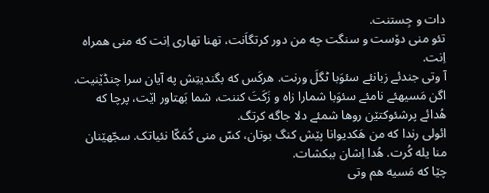دات و جِستنت.
تئو منی دۆست و سنگت چه من دور کرتگاَنت، تهنا تهاری اِنت که منی همراه اِنت.
آ وتی جندئے زبانئے سئوَبا ٹگلَ ورنت. هرکَس که بگندیتِش په آیان سرا چنڈێنیت.
اگن مَسیهئے نامئے سئوَبا شمارا زاه و زَکَتَ کننت، شما بَهتاور اێت، پرچا که هُدائے پرشئوکتێن روها شمئے دلا جاگه کرتگ.
ائولی رندا که من هَکدیوانا پێش کنگ بوتان، کسّ منی کُمَکّا نئیاتک. سجّهێنان منا یله کُرت. هُدا اِشان ببکشات.
چێا که مَسیه هم وتی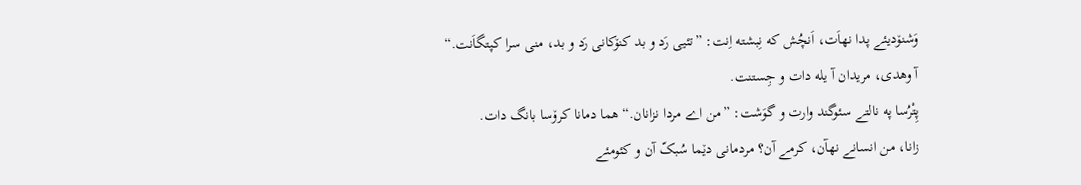وَشنۆدیئے پدا نهاَت، اَنچُش که نِبشته اِنت: ”تئیی رَد و بد کنۆکانی رَد و بد، منی سرا کپتگاَنت.“
آ وهدی، مریدان آ یله دات و جِستنت.
پِتْرُسا په نالتے سئوگند وارت و گوَشت: ”من اے مردا نزانان.“ هما دمانا کرۆسا بانگ دات.
زانا، من انسانے نهآن، کرمے آن؟ مردمانی دێما سُبکّ آن و کئومئے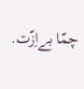چمّا بےاِزّت.